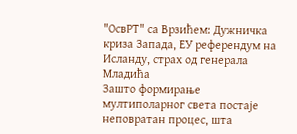"ОсвРТ" са Врзићем: Дужничка криза Запада, ЕУ референдум на Исланду, страх од генерала Младића
Зашто формирање мултиполарног света постаје неповратан процес, шта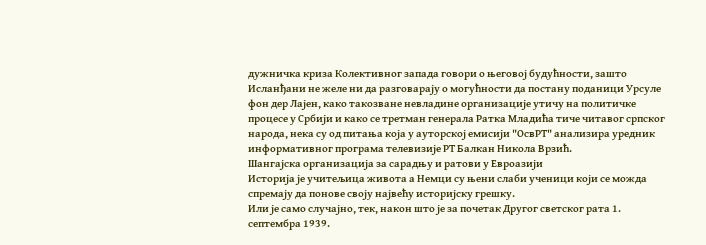дужничка криза Колективног запада говори о његовој будућности, зашто Исланђани не желе ни да разговарају о могућности да постану поданици Урсуле фон дер Лајен, како такозване невладине организације утичу на политичке процесе у Србији и како се третман генерала Ратка Младића тиче читавог српског народа, нека су од питања која у ауторској емисији "ОсвРТ" анализира уредник информативног програма телевизије РТ Балкан Никола Врзић.
Шангајска организација за сарадњу и ратови у Евроазији
Историја је учитељица живота а Немци су њени слаби ученици који се можда спремају да понове своју највећу историјску грешку.
Или је само случајно, тек, након што је за почетак Другог светског рата 1. септембра 1939.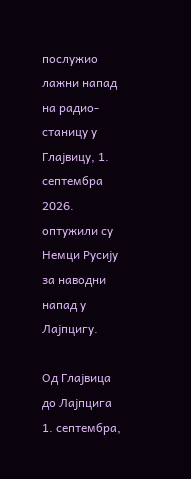послужио лажни напад на радио-станицу у Глајвицу, 1. септембра 2026. оптужили су Немци Русију за наводни напад у Лајпцигу.

Од Глајвица до Лајпцига 1. септембра,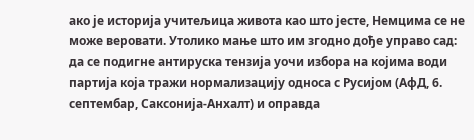ако је историја учитељица живота као што јесте, Немцима се не може веровати. Утолико мање што им згодно дође управо сад: да се подигне антируска тензија уочи избора на којима води партија која тражи нормализацију односа с Русијом (АфД, 6. септембар, Саксонија-Анхалт) и оправда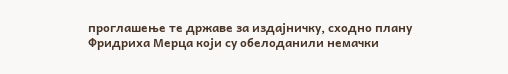проглашење те државе за издајничку, сходно плану Фридриха Мерца који су обелоданили немачки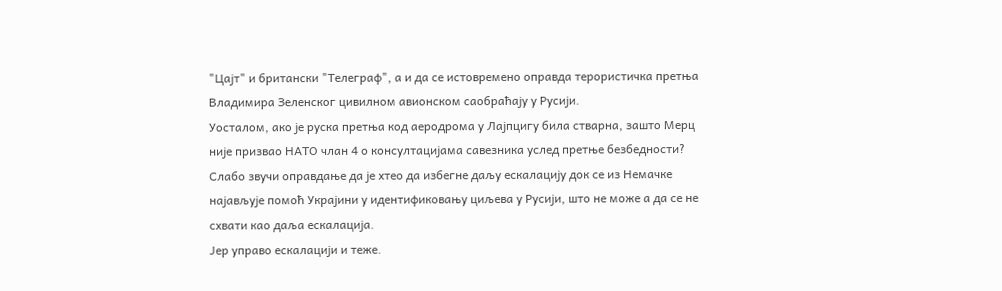"Цајт" и британски "Телеграф", а и да се истовремено оправда терористичка претња Владимира Зеленског цивилном авионском саобраћају у Русији.
Уосталом, ако је руска претња код аеродрома у Лајпцигу била стварна, зашто Мерц није призвао НАТО члан 4 о консултацијама савезника услед претње безбедности? Слабо звучи оправдање да је хтео да избегне даљу ескалацију док се из Немачке најављује помоћ Украјини у идентификовању циљева у Русији, што не може а да се не схвати као даља ескалација.
Јер управо ескалацији и теже.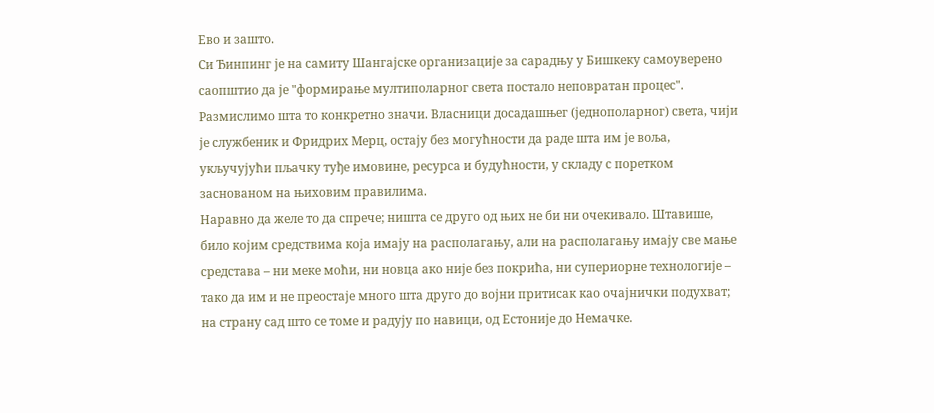Ево и зашто.
Си Ђинпинг је на самиту Шангајске организације за сарадњу у Бишкеку самоуверено саопштио да је "формирање мултиполарног света постало неповратан процес".
Размислимо шта то конкретно значи. Власници досадашњег (једнополарног) света, чији је службеник и Фридрих Мерц, остају без могућности да раде шта им је воља, укључујући пљачку туђе имовине, ресурса и будућности, у складу с поретком заснованом на њиховим правилима.
Наравно да желе то да спрече; ништа се друго од њих не би ни очекивало. Штавише, било којим средствима која имају на располагању, али на располагању имају све мање средстава – ни меке моћи, ни новца ако није без покрића, ни супериорне технологије – тако да им и не преостаје много шта друго до војни притисак као очајнички подухват; на страну сад што се томе и радују по навици, од Естоније до Немачке.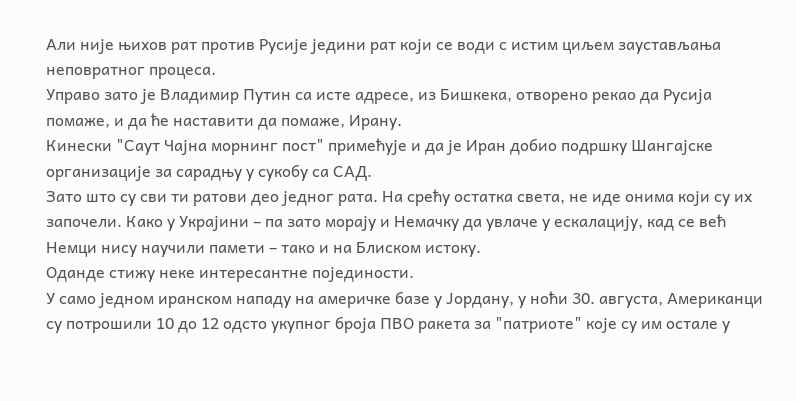Али није њихов рат против Русије једини рат који се води с истим циљем заустављања неповратног процеса.
Управо зато је Владимир Путин са исте адресе, из Бишкека, отворено рекао да Русија помаже, и да ће наставити да помаже, Ирану.
Кинески "Саут Чајна морнинг пост" примећује и да је Иран добио подршку Шангајске организације за сарадњу у сукобу са САД.
Зато што су сви ти ратови део једног рата. На срећу остатка света, не иде онима који су их започели. Како у Украјини – па зато морају и Немачку да увлаче у ескалацију, кад се већ Немци нису научили памети – тако и на Блиском истоку.
Оданде стижу неке интересантне појединости.
У само једном иранском нападу на америчке базе у Јордану, у ноћи 30. августа, Американци су потрошили 10 до 12 одсто укупног броја ПВО ракета за "патриоте" које су им остале у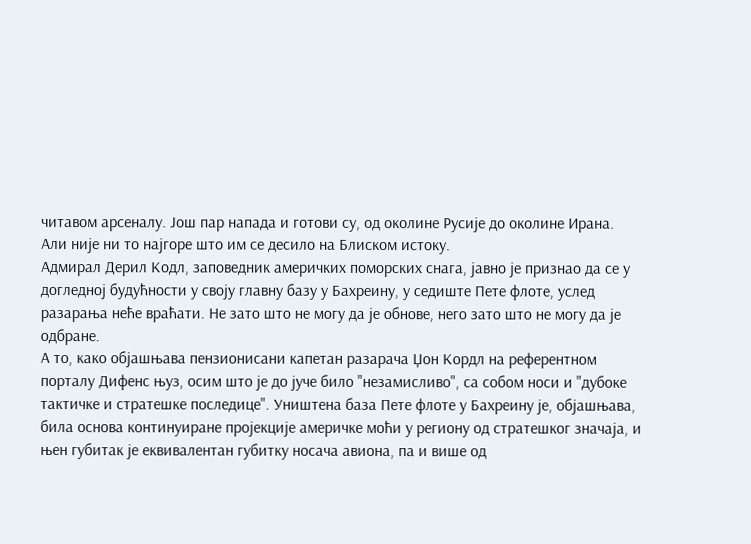читавом арсеналу. Још пар напада и готови су, од околине Русије до околине Ирана.
Али није ни то најгоре што им се десило на Блиском истоку.
Адмирал Дерил Кодл, заповедник америчких поморских снага, јавно је признао да се у догледној будућности у своју главну базу у Бахреину, у седиште Пете флоте, услед разарања неће враћати. Не зато што не могу да је обнове, него зато што не могу да је одбране.
А то, како објашњава пензионисани капетан разарача Џон Кордл на референтном порталу Дифенс њуз, осим што је до јуче било "незамисливо", са собом носи и "дубоке тактичке и стратешке последице". Уништена база Пете флоте у Бахреину је, објашњава, била основа континуиране пројекције америчке моћи у региону од стратешког значаја, и њен губитак је еквивалентан губитку носача авиона, па и више од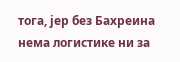тога, јер без Бахреина нема логистике ни за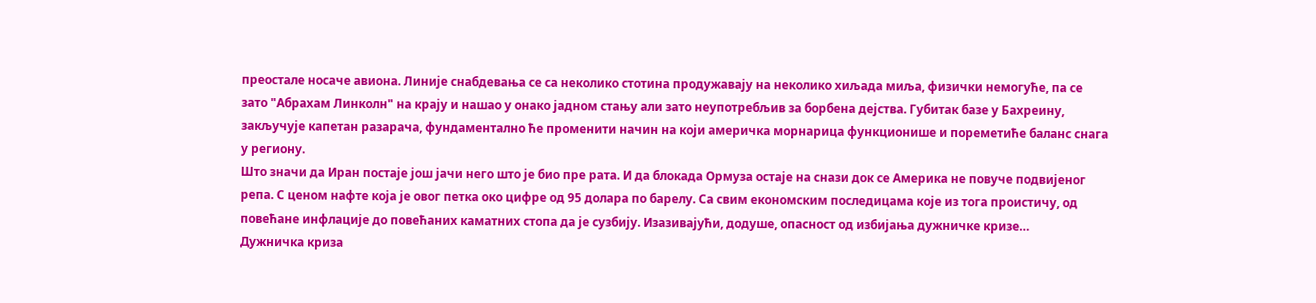преостале носаче авиона. Линије снабдевања се са неколико стотина продужавају на неколико хиљада миља, физички немогуће, па се зато "Абрахам Линколн" на крају и нашао у онако јадном стању али зато неупотребљив за борбена дејства. Губитак базе у Бахреину, закључује капетан разарача, фундаментално ће променити начин на који америчка морнарица функционише и пореметиће баланс снага у региону.
Што значи да Иран постаје још јачи него што је био пре рата. И да блокада Ормуза остаје на снази док се Америка не повуче подвијеног репа. С ценом нафте која је овог петка око цифре од 95 долара по барелу. Са свим економским последицама које из тога проистичу, од повећане инфлације до повећаних каматних стопа да је сузбију. Изазивајући, додуше, опасност од избијања дужничке кризе…
Дужничка криза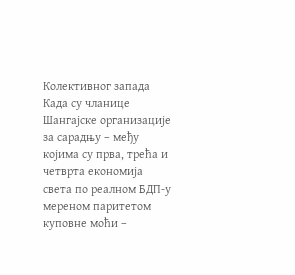Колективног запада
Када су чланице Шангајске организације за сарадњу – међу којима су прва, трећа и четврта економија света по реалном БДП-у мереном паритетом куповне моћи –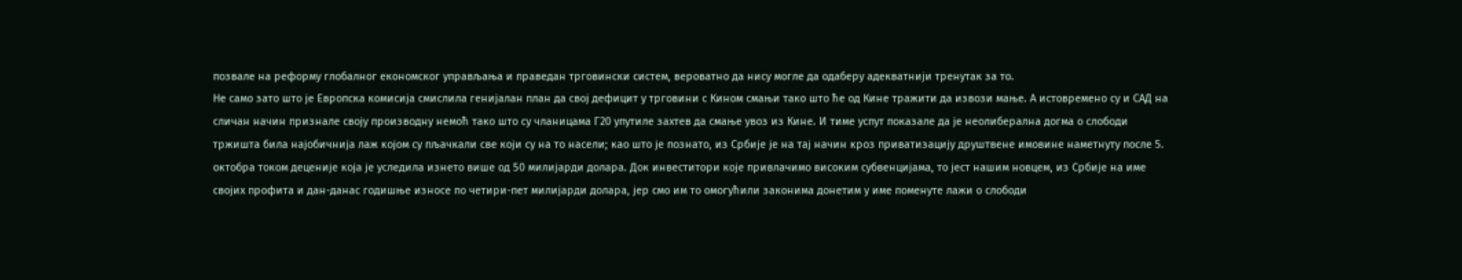позвале на реформу глобалног економског управљања и праведан трговински систем, вероватно да нису могле да одаберу адекватнији тренутак за то.
Не само зато што је Европска комисија смислила генијалан план да свој дефицит у трговини с Кином смањи тако што ће од Кине тражити да извози мање. А истовремено су и САД на сличан начин признале своју производну немоћ тако што су чланицама Г20 упутиле захтев да смање увоз из Кине. И тиме успут показале да је неолиберална догма о слободи тржишта била најобичнија лаж којом су пљачкали све који су на то насели; као што је познато, из Србије је на тај начин кроз приватизацију друштвене имовине наметнуту после 5. октобра током деценије која је уследила изнето више од 50 милијарди долара. Док инвеститори које привлачимо високим субвенцијама, то јест нашим новцем, из Србије на име својих профита и дан-данас годишње износе по четири-пет милијарди долара, јер смо им то омогућили законима донетим у име поменуте лажи о слободи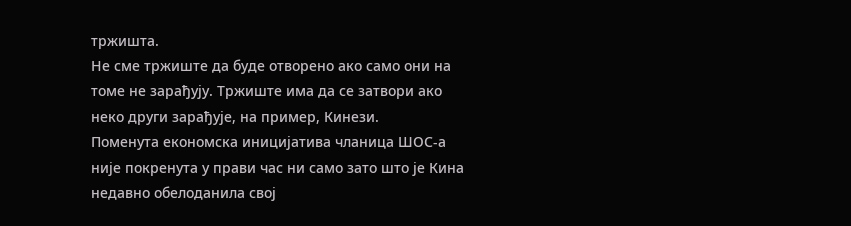тржишта.
Не сме тржиште да буде отворено ако само они на томе не зарађују. Тржиште има да се затвори ако неко други зарађује, на пример, Кинези.
Поменута економска иницијатива чланица ШОС-а није покренута у прави час ни само зато што је Кина недавно обелоданила свој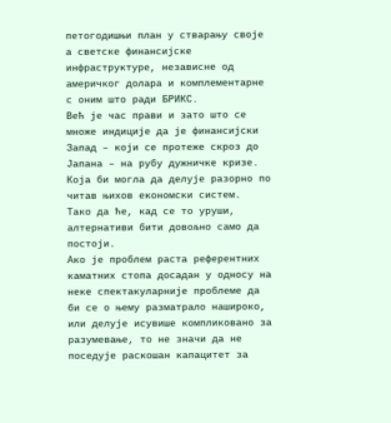петогодишњи план у стварању своје а светске финансијске инфраструктуре, независне од америчког долара и комплементарне с оним што ради БРИКС.
Већ је час прави и зато што се множе индиције да је финансијски Запад – који се протеже скроз до Јапана – на рубу дужничке кризе. Која би могла да делује разорно по читав њихов економски систем.
Тако да ће, кад се то уруши, алтернативи бити довољно само да постоји.
Ако је проблем раста референтних каматних стопа досадан у односу на неке спектакуларније проблеме да би се о њему разматрало нашироко, или делује исувише компликовано за разумевање, то не значи да не поседује раскошан капацитет за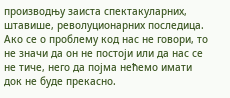производњу заиста спектакуларних, штавише, револуционарних последица.
Ако се о проблему код нас не говори, то не значи да он не постоји или да нас се не тиче, него да појма нећемо имати док не буде прекасно.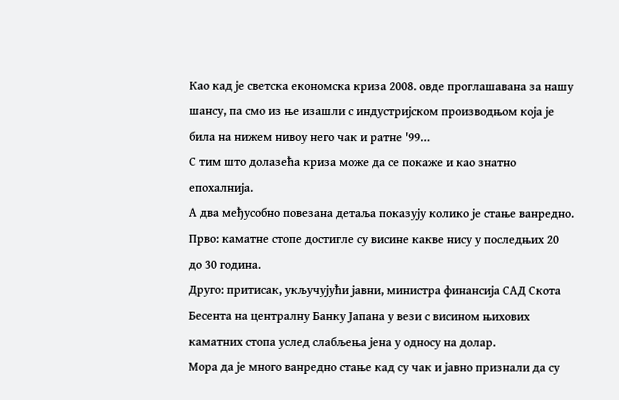Као кад је светска економска криза 2008. овде проглашавана за нашу шансу, па смо из ње изашли с индустријском производњом која је била на нижем нивоу него чак и ратне '99…
С тим што долазећа криза може да се покаже и као знатно епохалнија.
А два међусобно повезана детаља показују колико је стање ванредно.
Прво: каматне стопе достигле су висине какве нису у последњих 20 до 30 година.
Друго: притисак, укључујући јавни, министра финансија САД Скота Бесента на централну Банку Јапана у вези с висином њихових каматних стопа услед слабљења јена у односу на долар.
Мора да је много ванредно стање кад су чак и јавно признали да су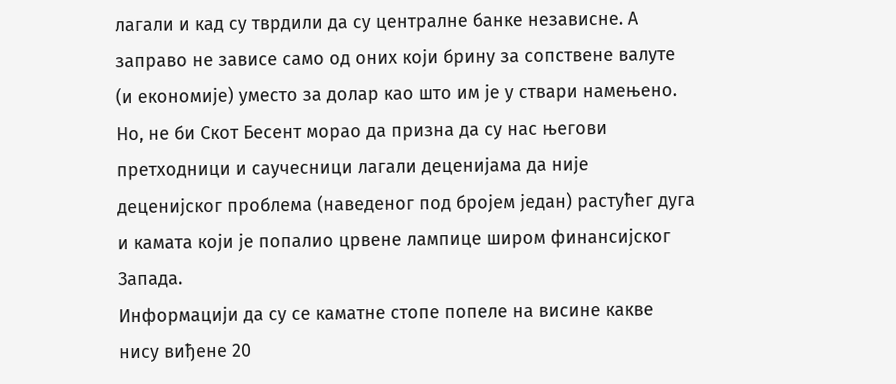лагали и кад су тврдили да су централне банке независне. А заправо не зависе само од оних који брину за сопствене валуте (и економије) уместо за долар као што им је у ствари намењено.
Но, не би Скот Бесент морао да призна да су нас његови претходници и саучесници лагали деценијама да није деценијског проблема (наведеног под бројем један) растућег дуга и камата који је попалио црвене лампице широм финансијског Запада.
Информацији да су се каматне стопе попеле на висине какве нису виђене 20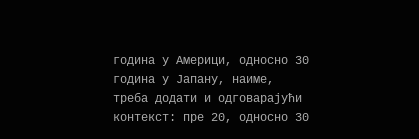година у Америци, односно 30 година у Јапану, наиме, треба додати и одговарајући контекст: пре 20, односно 30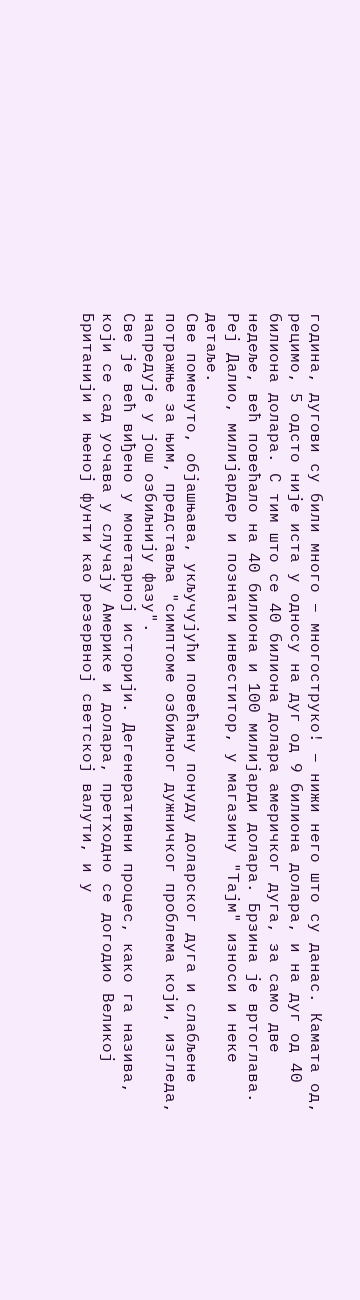година, дугови су били много – многоструко! – нижи него што су данас. Камата од, рецимо, 5 одсто није иста у односу на дуг од 9 билиона долара, и на дуг од 40 билиона долара. С тим што се 40 билиона долара америчког дуга, за само две недеље, већ повећало на 40 билиона и 100 милијарди долара. Брзина је вртоглава.
Реј Далио, милијардер и познати инвеститор, у магазину "Тајм" износи и неке детаље.
Све поменуто, објашњава, укључујући повећану понуду доларског дуга и слабљене потражње за њим, представља "симптоме озбиљног дужничког проблема који, изгледа, напредује у још озбиљнију фазу".
Све је већ виђено у монетарној историји. Дегенеративни процес, како га назива, који се сад уочава у случају Америке и долара, претходно се догодио Великој Британији и њеној фунти као резервној светској валути, и у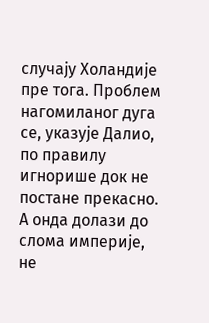случају Холандије пре тога. Проблем нагомиланог дуга се, указује Далио, по правилу игнорише док не постане прекасно. А онда долази до слома империје, не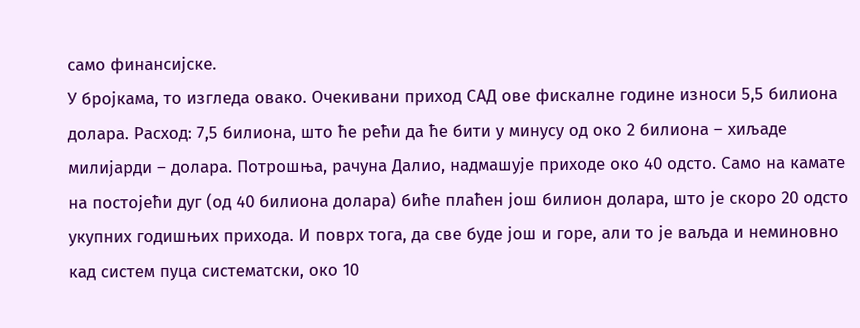само финансијске.
У бројкама, то изгледа овако. Очекивани приход САД ове фискалне године износи 5,5 билиона долара. Расход: 7,5 билиона, што ће рећи да ће бити у минусу од око 2 билиона – хиљаде милијарди – долара. Потрошња, рачуна Далио, надмашује приходе око 40 одсто. Само на камате на постојећи дуг (од 40 билиона долара) биће плаћен још билион долара, што је скоро 20 одсто укупних годишњих прихода. И поврх тога, да све буде још и горе, али то је ваљда и неминовно кад систем пуца систематски, око 10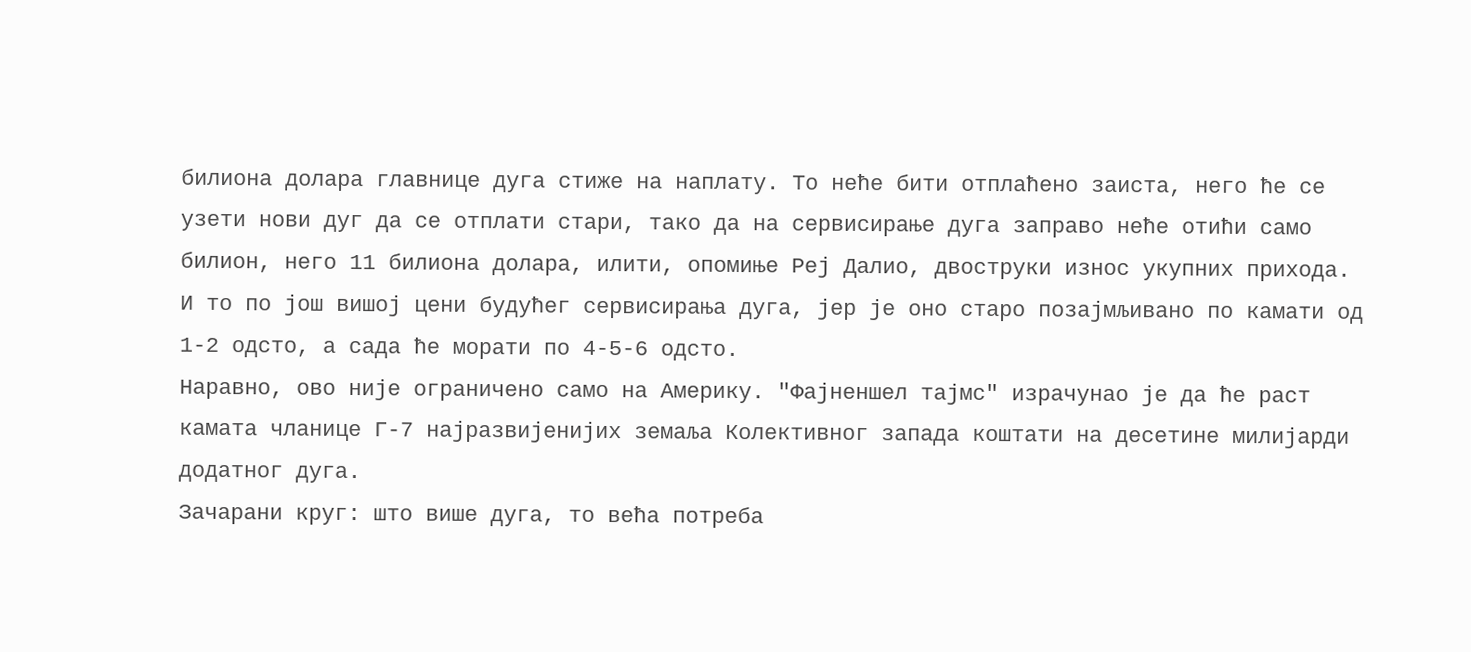билиона долара главнице дуга стиже на наплату. То неће бити отплаћено заиста, него ће се узети нови дуг да се отплати стари, тако да на сервисирање дуга заправо неће отићи само билион, него 11 билиона долара, илити, опомиње Реј Далио, двоструки износ укупних прихода. И то по још вишој цени будућег сервисирања дуга, јер је оно старо позајмљивано по камати од 1-2 одсто, а сада ће морати по 4-5-6 одсто.
Наравно, ово није ограничено само на Америку. "Фајненшел тајмс" израчунао је да ће раст камата чланице Г-7 најразвијенијих земаља Колективног запада коштати на десетине милијарди додатног дуга.
Зачарани круг: што више дуга, то већа потреба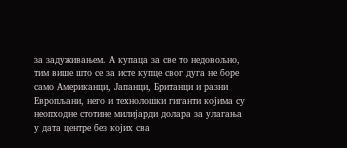за задуживањем. А купаца за све то недовољно, тим више што се за исте купце свог дуга не боре само Американци, Јапанци, Британци и разни Европљани, него и технолошки гиганти којима су неопходне стотине милијарди долара за улагања у дата центре без којих сва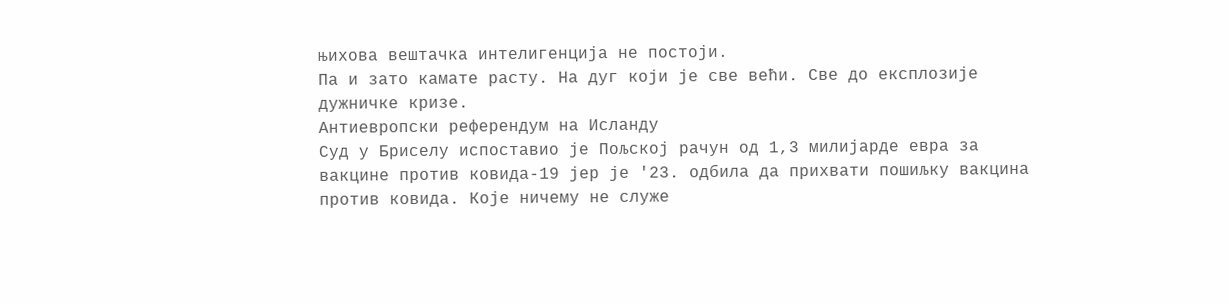њихова вештачка интелигенција не постоји.
Па и зато камате расту. На дуг који је све већи. Све до експлозије дужничке кризе.
Антиевропски референдум на Исланду
Суд у Бриселу испоставио је Пољској рачун од 1,3 милијарде евра за вакцине против ковида-19 јер је '23. одбила да прихвати пошиљку вакцина против ковида. Које ничему не служе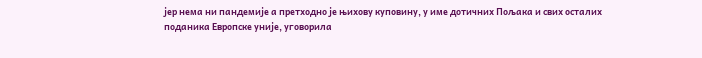јер нема ни пандемије а претходно је њихову куповину, у име дотичних Пољака и свих осталих поданика Европске уније, уговорила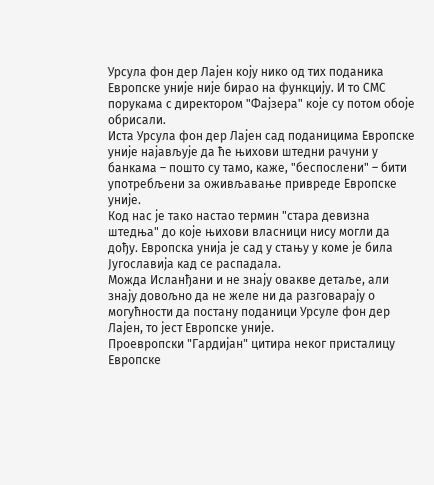Урсула фон дер Лајен коју нико од тих поданика Европске уније није бирао на функцију. И то СМС порукама с директором "Фајзера" које су потом обоје обрисали.
Иста Урсула фон дер Лајен сад поданицима Европске уније најављује да ће њихови штедни рачуни у банкама – пошто су тамо, каже, "беспослени" – бити употребљени за оживљавање привреде Европске уније.
Код нас је тако настао термин "стара девизна штедња" до које њихови власници нису могли да дођу. Европска унија је сад у стању у коме је била Југославија кад се распадала.
Можда Исланђани и не знају овакве детаље, али знају довољно да не желе ни да разговарају о могућности да постану поданици Урсуле фон дер Лајен, то јест Европске уније.
Проевропски "Гардијан" цитира неког присталицу Европске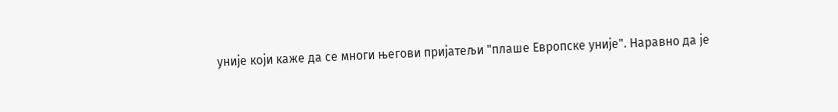уније који каже да се многи његови пријатељи "плаше Европске уније". Наравно да је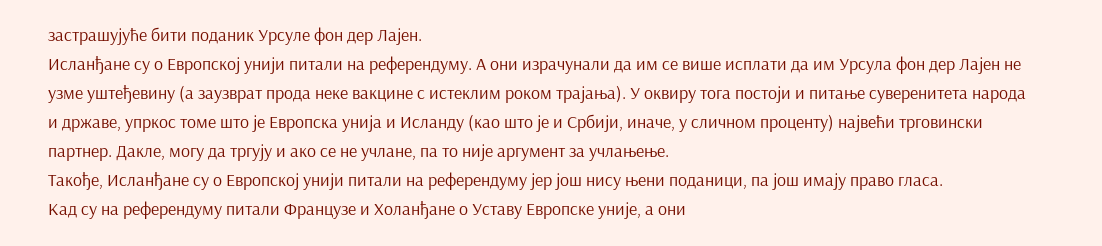застрашујуће бити поданик Урсуле фон дер Лајен.
Исланђане су о Европској унији питали на референдуму. А они израчунали да им се више исплати да им Урсула фон дер Лајен не узме уштеђевину (а заузврат прода неке вакцине с истеклим роком трајања). У оквиру тога постоји и питање суверенитета народа и државе, упркос томе што је Европска унија и Исланду (као што је и Србији, иначе, у сличном проценту) највећи трговински партнер. Дакле, могу да тргују и ако се не учлане, па то није аргумент за учлањење.
Такође, Исланђане су о Европској унији питали на референдуму јер још нису њени поданици, па још имају право гласа.
Кад су на референдуму питали Французе и Холанђане о Уставу Европске уније, а они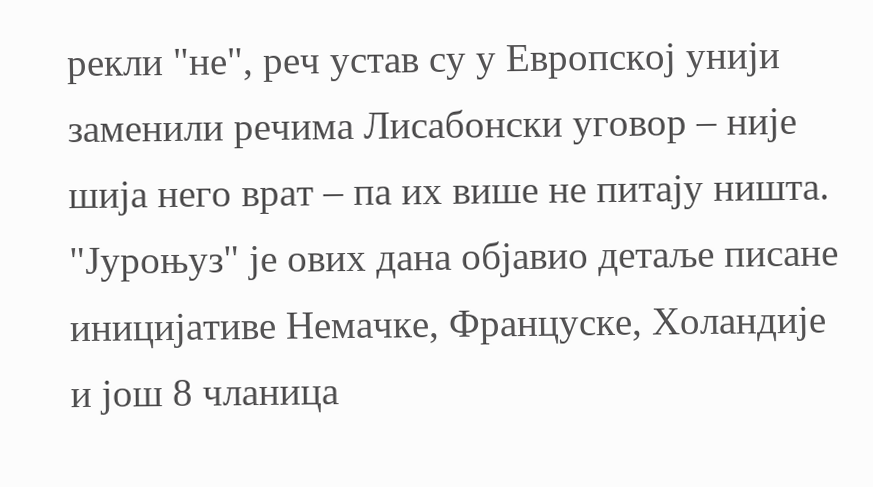рекли "не", реч устав су у Европској унији заменили речима Лисабонски уговор – није шија него врат – па их више не питају ништа.
"Јуроњуз" је ових дана објавио детаље писане иницијативе Немачке, Француске, Холандије и још 8 чланица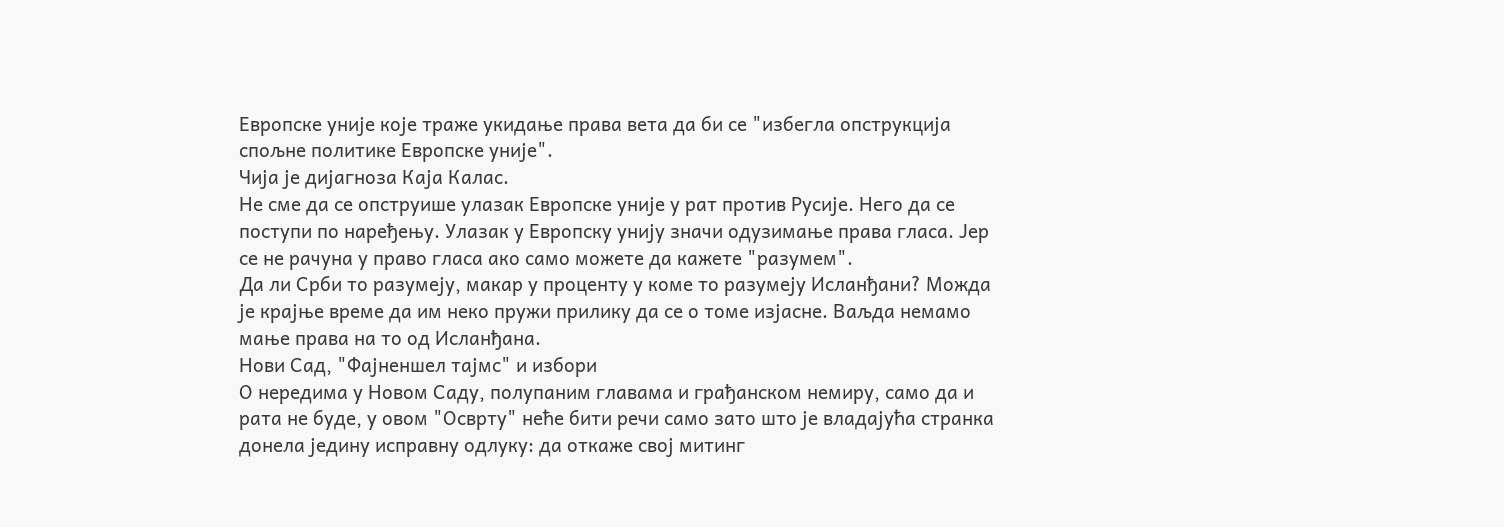Европске уније које траже укидање права вета да би се "избегла опструкција спољне политике Европске уније".
Чија је дијагноза Каја Калас.
Не сме да се опструише улазак Европске уније у рат против Русије. Него да се поступи по наређењу. Улазак у Европску унију значи одузимање права гласа. Јер се не рачуна у право гласа ако само можете да кажете "разумем".
Да ли Срби то разумеју, макар у проценту у коме то разумеју Исланђани? Можда је крајње време да им неко пружи прилику да се о томе изјасне. Ваљда немамо мање права на то од Исланђана.
Нови Сад, "Фајненшел тајмс" и избори
О нередима у Новом Саду, полупаним главама и грађанском немиру, само да и рата не буде, у овом "Осврту" неће бити речи само зато што је владајућа странка донела једину исправну одлуку: да откаже свој митинг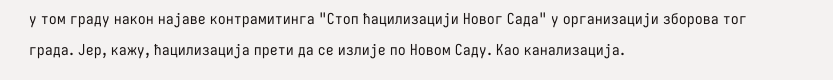у том граду након најаве контрамитинга "Стоп ћацилизацији Новог Сада" у организацији зборова тог града. Јер, кажу, ћацилизација прети да се излије по Новом Саду. Као канализација.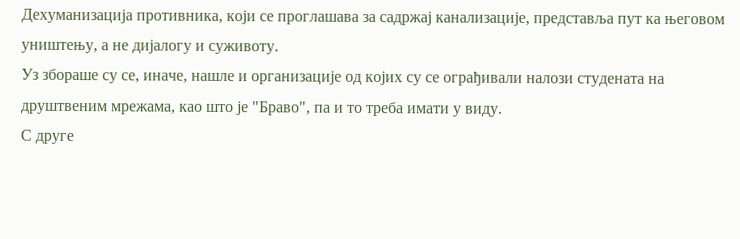Дехуманизација противника, који се проглашава за садржај канализације, представља пут ка његовом уништењу, а не дијалогу и суживоту.
Уз збораше су се, иначе, нашле и организације од којих су се ограђивали налози студената на друштвеним мрежама, као што је "Браво", па и то треба имати у виду.
С друге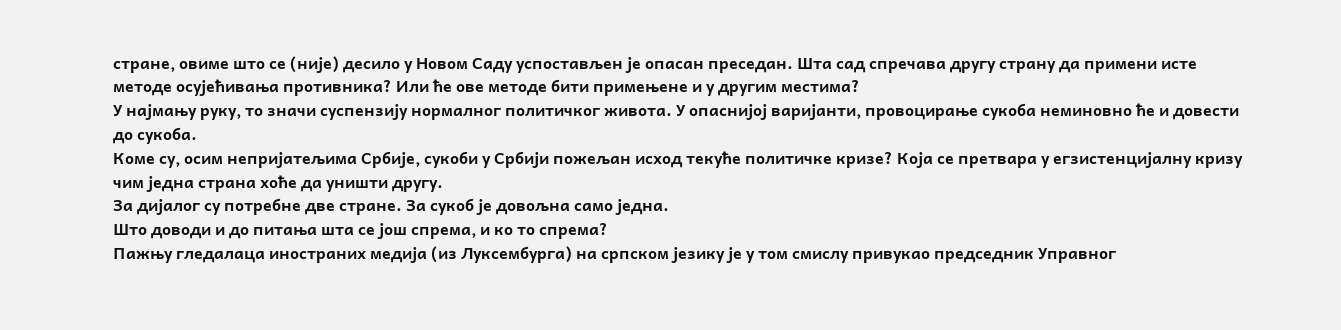стране, овиме што се (није) десило у Новом Саду успостављен је опасан преседан. Шта сад спречава другу страну да примени исте методе осујећивања противника? Или ће ове методе бити примењене и у другим местима?
У најмању руку, то значи суспензију нормалног политичког живота. У опаснијој варијанти, провоцирање сукоба неминовно ће и довести до сукоба.
Коме су, осим непријатељима Србије, сукоби у Србији пожељан исход текуће политичке кризе? Која се претвара у егзистенцијалну кризу чим једна страна хоће да уништи другу.
За дијалог су потребне две стране. За сукоб је довољна само једна.
Што доводи и до питања шта се још спрема, и ко то спрема?
Пажњу гледалаца иностраних медија (из Луксембурга) на српском језику је у том смислу привукао председник Управног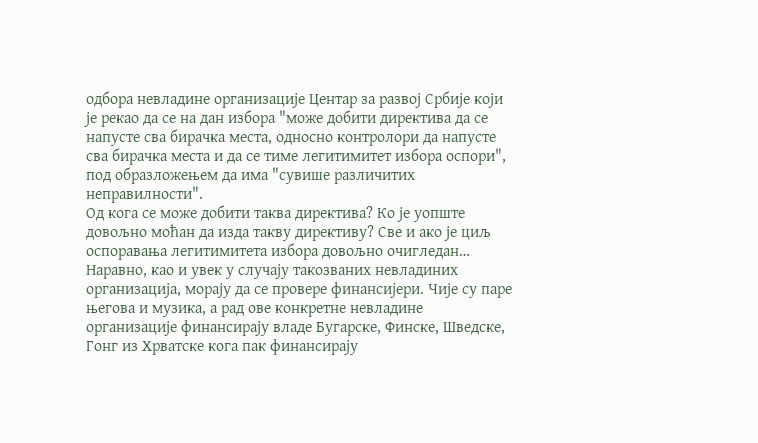одбора невладине организације Центар за развој Србије који је рекао да се на дан избора "може добити директива да се напусте сва бирачка места, односно контролори да напусте сва бирачка места и да се тиме легитимитет избора оспори", под образложењем да има "сувише различитих неправилности".
Од кога се може добити таква директива? Ко је уопште довољно моћан да изда такву директиву? Све и ако је циљ оспоравања легитимитета избора довољно очигледан…
Наравно, као и увек у случају такозваних невладиних организација, морају да се провере финансијери. Чије су паре његова и музика, а рад ове конкретне невладине организације финансирају владе Бугарске, Финске, Шведске, Гонг из Хрватске кога пак финансирају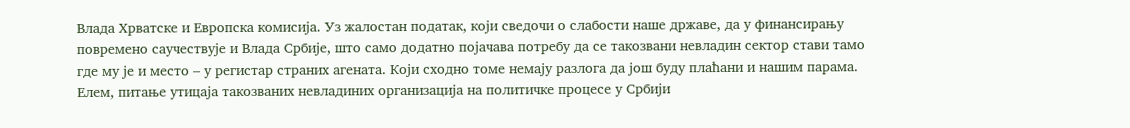Влада Хрватске и Европска комисија. Уз жалостан податак, који сведочи о слабости наше државе, да у финансирању повремено саучествује и Влада Србије, што само додатно појачава потребу да се такозвани невладин сектор стави тамо где му је и место – у регистар страних агената. Који сходно томе немају разлога да још буду плаћани и нашим парама.
Елем, питање утицаја такозваних невладиних организација на политичке процесе у Србији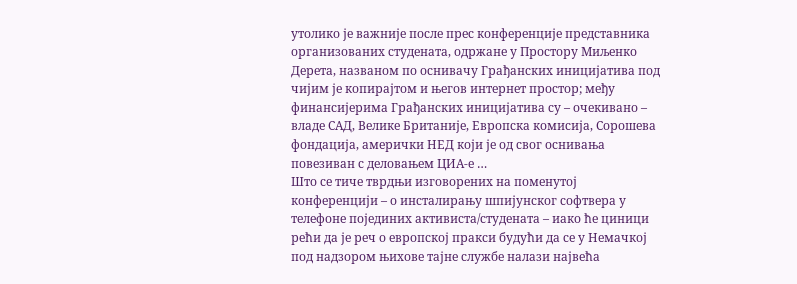утолико је важније после прес конференције представника организованих студената, одржане у Простору Миљенко Дерета, названом по оснивачу Грађанских иницијатива под чијим је копирајтом и његов интернет простор; међу финансијерима Грађанских иницијатива су – очекивано – владе САД, Велике Британије, Европска комисија, Сорошева фондација, амерички НЕД који је од свог оснивања повезиван с деловањем ЦИА-е …
Што се тиче тврдњи изговорених на поменутој конференцији – о инсталирању шпијунског софтвера у телефоне појединих активиста/студената – иако ће циници рећи да је реч о европској пракси будући да се у Немачкој под надзором њихове тајне службе налази највећа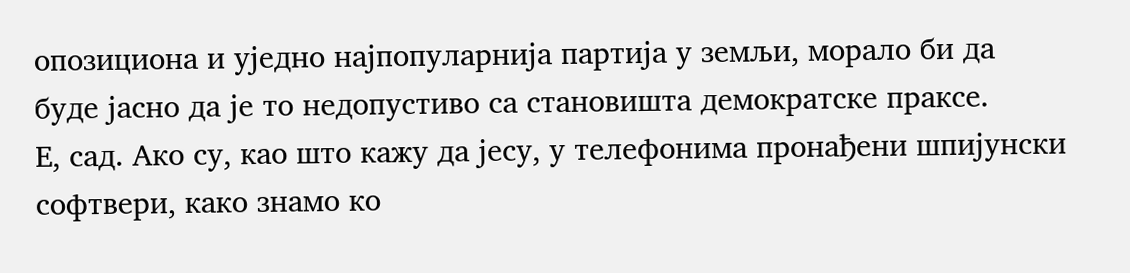опозициона и уједно најпопуларнија партија у земљи, морало би да буде јасно да је то недопустиво са становишта демократске праксе.
Е, сад. Ако су, као што кажу да јесу, у телефонима пронађени шпијунски софтвери, како знамо ко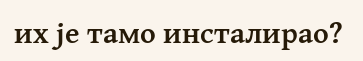их је тамо инсталирао?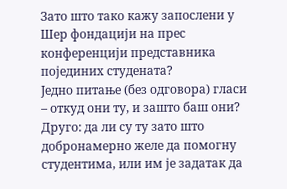Зато што тако кажу запослени у Шер фондацији на прес конференцији представника појединих студената?
Једно питање (без одговора) гласи – откуд они ту, и зашто баш они? Друго: да ли су ту зато што добронамерно желе да помогну студентима, или им је задатак да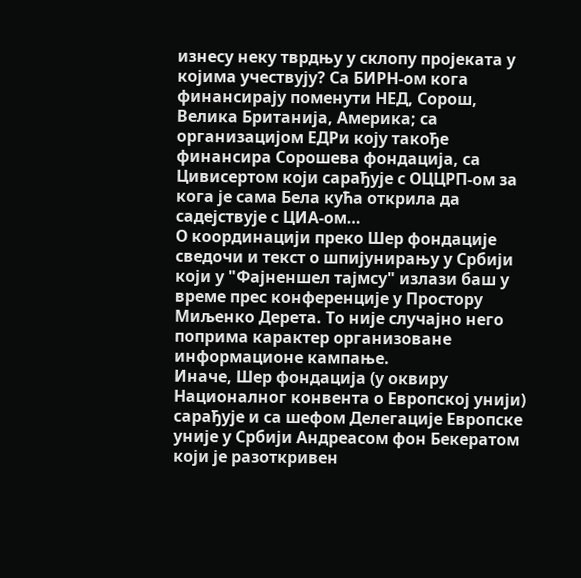изнесу неку тврдњу у склопу пројеката у којима учествују? Са БИРН-ом кога финансирају поменути НЕД, Сорош, Велика Британија, Америка; са организацијом ЕДРи коју такође финансира Сорошева фондација, са Цивисертом који сарађује с ОЦЦРП-ом за кога је сама Бела кућа открила да садејствује с ЦИА-ом…
О координацији преко Шер фондације сведочи и текст о шпијунирању у Србији који у "Фајненшел тајмсу" излази баш у време прес конференције у Простору Миљенко Дерета. То није случајно него поприма карактер организоване информационе кампање.
Иначе, Шер фондација (у оквиру Националног конвента о Европској унији) сарађује и са шефом Делегације Европске уније у Србији Андреасом фон Бекератом који је разоткривен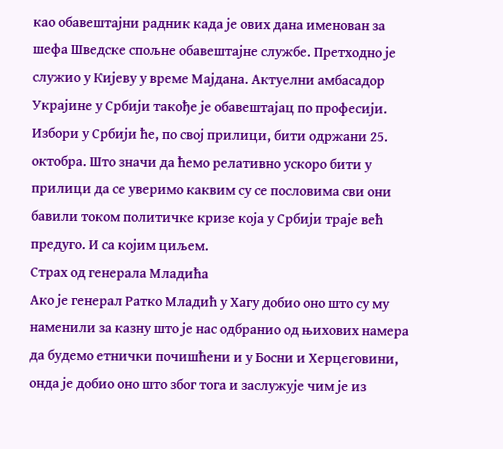као обавештајни радник када је ових дана именован за шефа Шведске спољне обавештајне службе. Претходно је служио у Кијеву у време Мајдана. Актуелни амбасадор Украјине у Србији такође је обавештајац по професији.
Избори у Србији ће, по свој прилици, бити одржани 25. октобра. Што значи да ћемо релативно ускоро бити у прилици да се уверимо каквим су се пословима сви они бавили током политичке кризе која у Србији траје већ предуго. И са којим циљем.
Страх од генерала Младића
Ако је генерал Ратко Младић у Хагу добио оно што су му наменили за казну што је нас одбранио од њихових намера да будемо етнички почишћени и у Босни и Херцеговини, онда је добио оно што због тога и заслужује чим је из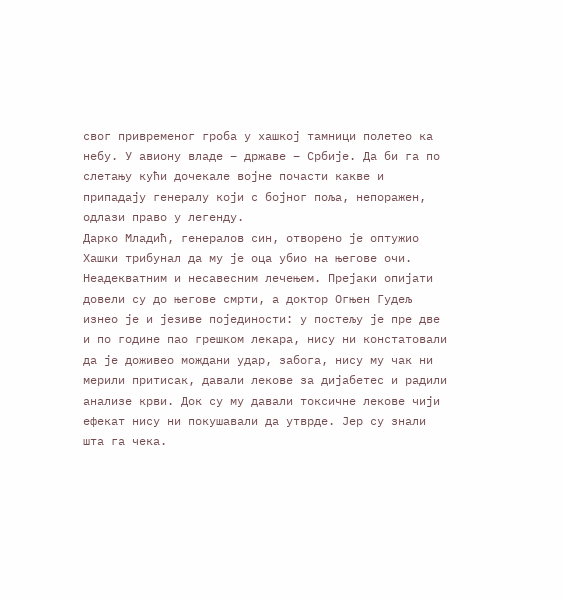свог привременог гроба у хашкој тамници полетео ка небу. У авиону владе – државе – Србије. Да би га по слетању кући дочекале војне почасти какве и припадају генералу који с бојног поља, непоражен, одлази право у легенду.
Дарко Младић, генералов син, отворено је оптужио Хашки трибунал да му је оца убио на његове очи. Неадекватним и несавесним лечењем. Прејаки опијати довели су до његове смрти, а доктор Огњен Гудељ изнео је и језиве појединости: у постељу је пре две и по године пао грешком лекара, нису ни констатовали да је доживео мождани удар, забога, нису му чак ни мерили притисак, давали лекове за дијабетес и радили анализе крви. Док су му давали токсичне лекове чији ефекат нису ни покушавали да утврде. Јер су знали шта га чека.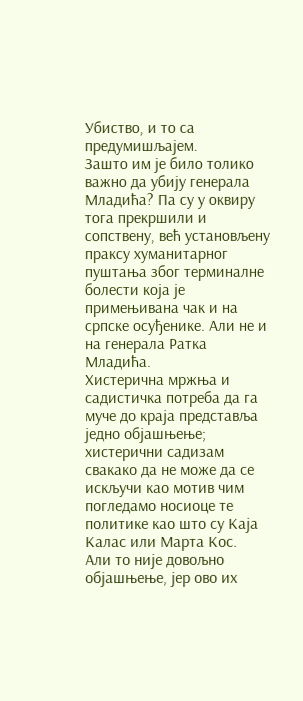Убиство, и то са предумишљајем.
Зашто им је било толико важно да убију генерала Младића? Па су у оквиру тога прекршили и сопствену, већ установљену праксу хуманитарног пуштања због терминалне болести која је примењивана чак и на српске осуђенике. Али не и на генерала Ратка Младића.
Хистерична мржња и садистичка потреба да га муче до краја представља једно објашњење; хистерични садизам свакако да не може да се искључи као мотив чим погледамо носиоце те политике као што су Каја Калас или Марта Кос.
Али то није довољно објашњење, јер ово их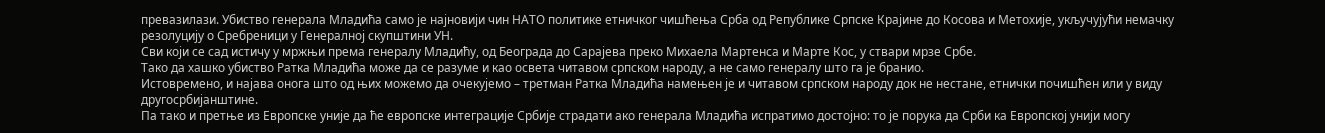превазилази. Убиство генерала Младића само је најновији чин НАТО политике етничког чишћења Срба од Републике Српске Крајине до Косова и Метохије, укључујући немачку резолуцију о Сребреници у Генералној скупштини УН.
Сви који се сад истичу у мржњи према генералу Младићу, од Београда до Сарајева преко Михаела Мартенса и Марте Кос, у ствари мрзе Србе.
Тако да хашко убиство Ратка Младића може да се разуме и као освета читавом српском народу, а не само генералу што га је бранио.
Истовремено, и најава онога што од њих можемо да очекујемо – третман Ратка Младића намењен је и читавом српском народу док не нестане, етнички почишћен или у виду другосрбијанштине.
Па тако и претње из Европске уније да ће европске интеграције Србије страдати ако генерала Младића испратимо достојно: то је порука да Срби ка Европској унији могу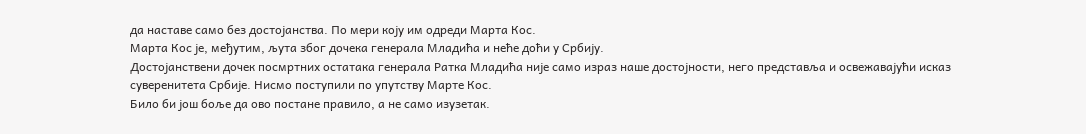да наставе само без достојанства. По мери коју им одреди Марта Кос.
Марта Кос је, међутим, љута због дочека генерала Младића и неће доћи у Србију.
Достојанствени дочек посмртних остатака генерала Ратка Младића није само израз наше достојности, него представља и освежавајући исказ суверенитета Србије. Нисмо поступили по упутству Марте Кос.
Било би још боље да ово постане правило, а не само изузетак.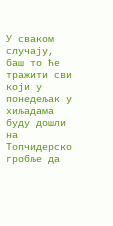У сваком случају, баш то ће тражити сви који у понедељак у хиљадама буду дошли на Топчидерско гробље да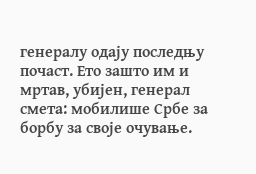генералу одају последњу почаст. Ето зашто им и мртав, убијен, генерал смета: мобилише Србе за борбу за своје очување.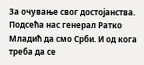За очување свог достојанства.
Подсећа нас генерал Ратко Младић да смо Срби. И од кога треба да се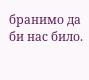бранимо да би нас било.